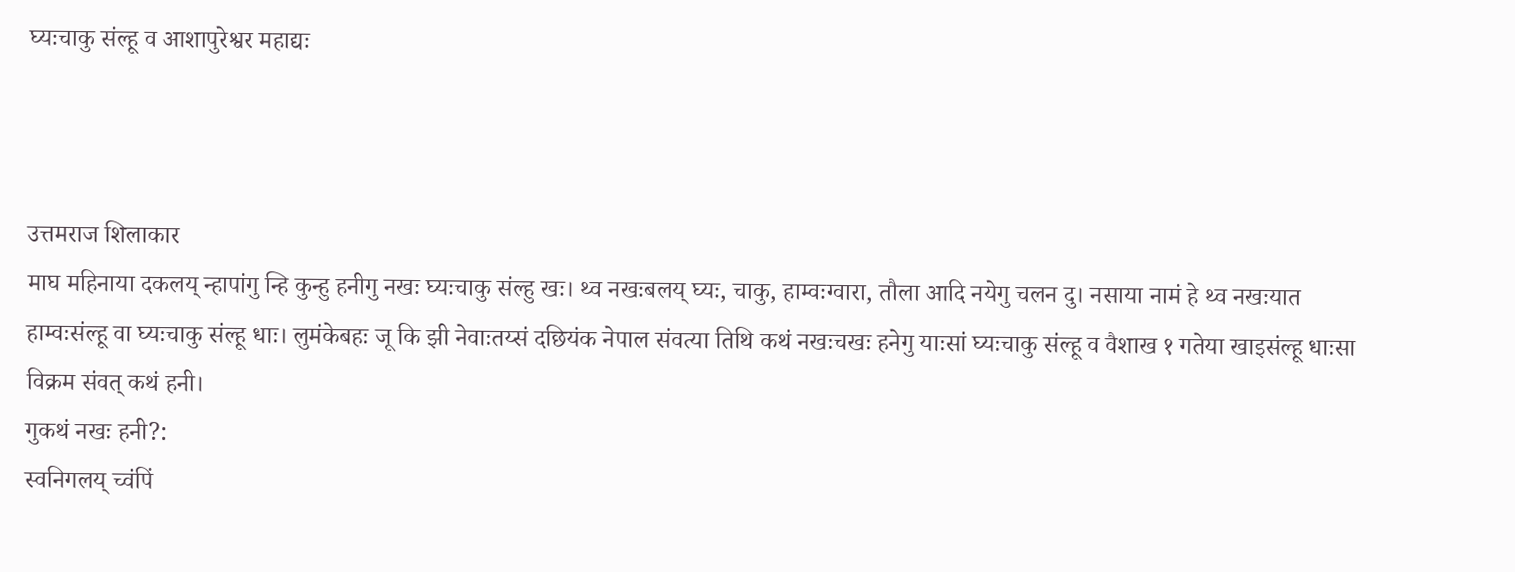घ्यःचाकु संल्हू व आशापुरेश्वर महाद्यः



उत्तमराज शिलाकार
माघ महिनाया दकलय् न्हापांगु न्हि कुन्हु हनीगु नखः घ्यःचाकु संल्हु खः। थ्व नखःबलय् घ्यः, चाकु, हाम्वःग्वारा, तौला आदि नयेगु चलन दु। नसाया नामं हे थ्व नखःयात हाम्वःसंल्हू वा घ्यःचाकु संल्हू धाः। लुमंकेबहः जू कि झी नेवाःतय्सं दछियंक नेपाल संवत्या तिथि कथं नखःचखः हनेगु याःसां घ्यःचाकु संल्हू व वैशाख १ गतेया खाइसंल्हू धाःसा विक्रम संवत् कथं हनी।
गुकथं नखः हनी?:
स्वनिगलय् च्वंपिं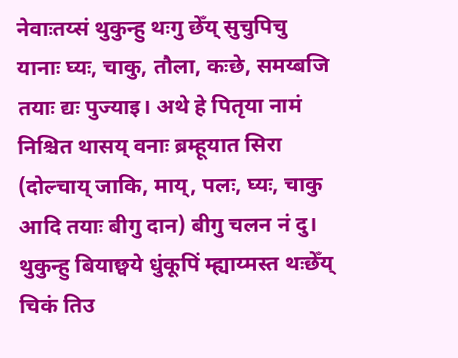नेवाःतय्सं थुकुन्हु थःगु छेँय् सुचुपिचु यानाः घ्यः, चाकु, तौला, कःछे, समय्बजि तयाः द्यः पुज्याइ। अथे हे पितृया नामं निश्चित थासय् वनाः ब्रम्हूयात सिरा (दोल्चाय् जाकि, माय्, पलः, घ्यः, चाकु आदि तयाः बीगु दान) बीगु चलन नं दु। थुकुन्हु बियाछ्वये धुंकूपिं म्ह्याय्मस्त थःछेँय् चिकं तिउ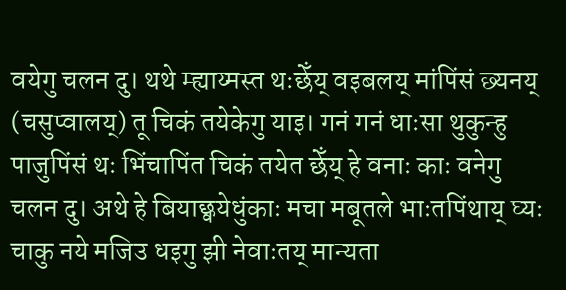वयेगु चलन दु। थथे म्ह्याय्मस्त थःछेँय् वइबलय् मांपिंसं छ्यनय् (चसुप्वालय्) तू चिकं तयेकेगु याइ। गनं गनं धाःसा थुकुन्हु पाजुपिंसं थः भिंचापिंत चिकं तयेत छेँय् हे वनाः काः वनेगु चलन दु। अथे हे बियाछ्वयेधुंकाः मचा मबूतले भाःतपिंथाय् घ्यः चाकु नये मजिउ धइगु झी नेवाःतय् मान्यता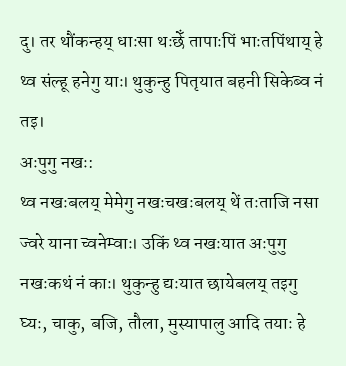दु। तर थौंकन्हय् धाःसा थःछेँ तापाःपिं भाःतपिंथाय् हे थ्व संल्हू हनेगु याः। थुकुन्हु पितृयात बहनी सिकेब्व नं तइ।
अःपुगु नखः:
थ्व नखःबलय् मेमेगु नखःचखःबलय् थें तःताजि नसा ज्वरे याना च्वनेम्वाः। उकिं थ्व नखःयात अःपुगु नखःकथं नं काः। थुकुन्हु द्यःयात छायेबलय् तइगु घ्यः, चाकु, बजि, तौला, मुस्यापालु आदि तयाः हे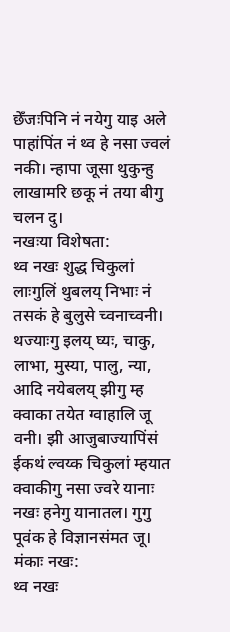छेँजःपिनि नं नयेगु याइ अले पाहांपिंत नं थ्व हे नसा ज्वलं नकी। न्हापा जूसा थुकुन्हु लाखामरि छकू नं तया बीगु चलन दु।
नखःया विशेषता:
थ्व नखः शुद्ध चिकुलां लाःगुलिं थुबलय् निभाः नं तसकं हे बुलुसे च्वनाच्वनी। थज्याःगु इलय् घ्यः, चाकु, लाभा, मुस्या, पालु, न्या, आदि नयेबलय् झीगु म्ह क्वाका तयेत ग्वाहालि जू वनी। झी आजुबाज्यापिंसं ईकथं ल्वय्क चिकुलां म्हयात क्वाकीगु नसा ज्वरे यानाः नखः हनेगु यानातल। गुगु पूवंक हे विज्ञानसंमत जू।
मंकाः नखः:
थ्व नखः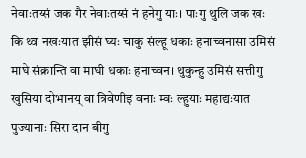नेवाःतय्सं जक गैर नेवाःतय्सं नं हनेगु याः। पाःगु थुलि जक खः कि थ्व नखःयात झीसं घ्यः चाकु संल्हू धकाः हनाच्वनासा उमिसं माघे संक्रान्ति वा माघी धकाः हनाच्वन। थुकुन्हु उमिसं सत्तीगु खुसिया दोभानय् वा त्रिवेणीइ वनाः म्वः ल्हुयाः महाद्यःयात पुज्यानाः सिरा दान बीगु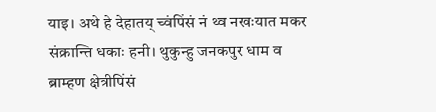याइ। अथे हे देहातय् च्वंपिंसं नं थ्व नखःयात मकर संक्रान्ति धकाः हनी। थुकुन्हु जनकपुर धाम व ब्राम्हण क्षेत्रीपिंसं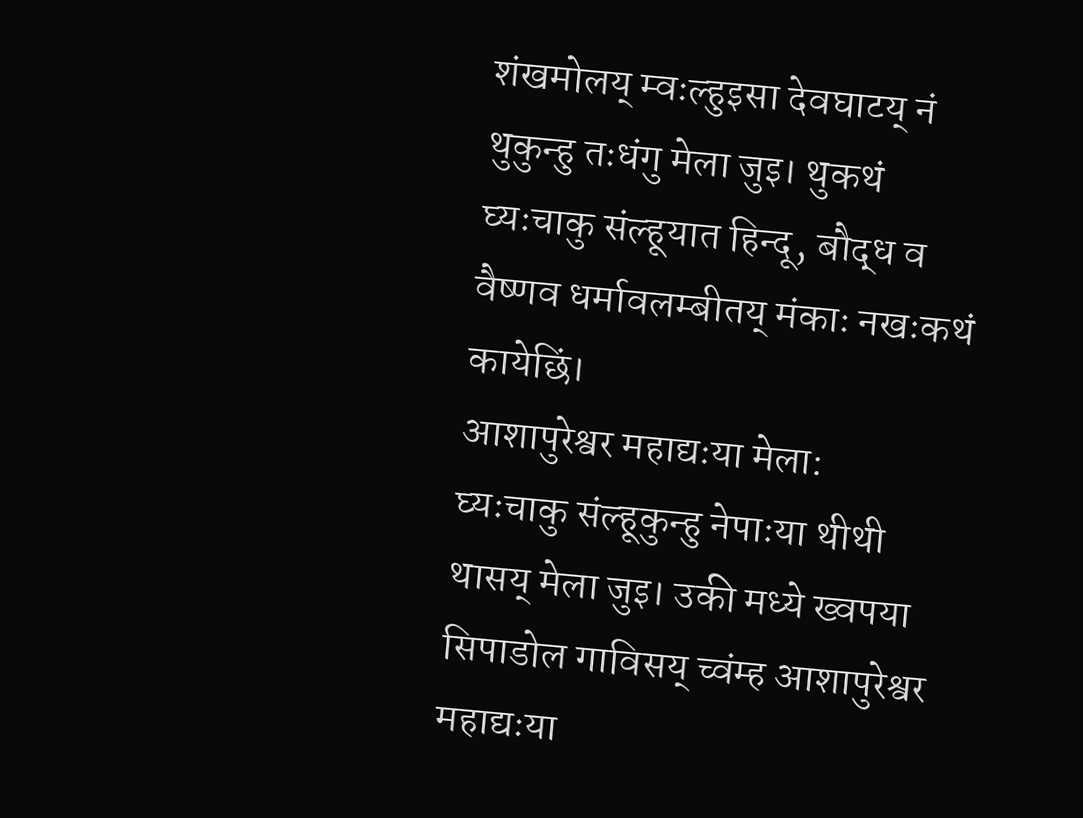शंखमोलय् म्वःल्हुइसा देवघाटय् नं थुकुन्हु तःधंगु मेला जुइ। थुकथं घ्यःचाकु संल्हूयात हिन्दू, बौद्ध व वैष्णव धर्मावलम्बीतय् मंकाः नखःकथं कायेछिं।
आशापुरेश्वर महाद्यःया मेला:
घ्यःचाकु संल्हूकुन्हु नेपाःया थीथी थासय् मेला जुइ। उकी मध्ये ख्वपया सिपाडोल गाविसय् च्वंम्ह आशापुरेश्वर महाद्यःया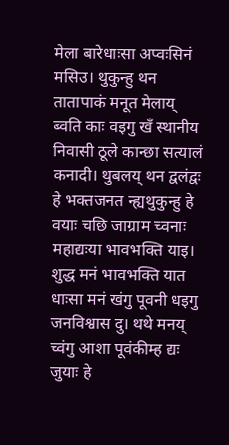मेला बारेधाःसा अप्वःसिनं मसिउ। थुकुन्हु थन तातापाकं मनूत मेलाय् ब्वति काः वइगु खँ स्थानीय निवासी ठूले कान्छा सत्यालं कनादी। थुबलय् थन द्वलंद्वः हे भक्तजनत न्ह्यथुकुन्हु हे वयाः चछि जाग्राम च्वनाः महाद्यःया भावभक्ति याइ। शुद्ध मनं भावभक्ति यात धाःसा मनं खंगु पूवनी धइगु जनविश्वास दु। थथे मनय् च्वंगु आशा पूवंकीम्ह द्यः जुयाः हे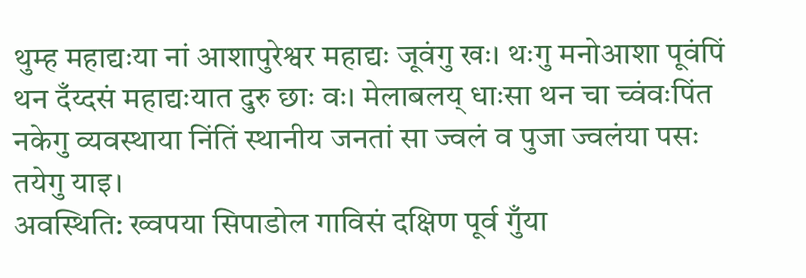थुम्ह महाद्यःया नां आशापुरेश्वर महाद्यः जूवंगु खः। थःगु मनोआशा पूवंपिं थन दँय्दसं महाद्यःयात दुरु छाः वः। मेलाबलय् धाःसा थन चा च्वंवःपिंत नकेगु व्यवस्थाया निंतिं स्थानीय जनतां सा ज्वलं व पुजा ज्वलंया पसः तयेगु याइ।
अवस्थिति: ख्वपया सिपाडोल गाविसं दक्षिण पूर्व गुँया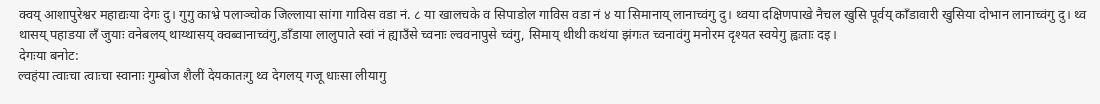क्वय् आशापुरेश्वर महाद्यःया देगः दु। गुगु काभ्रे पलाञ्चोक जिल्लाया सांगा गाविस वडा नं. ८ या खालचके व सिपाडोल गाविस वडा नं ४ या सिमानाय् लानाच्वंगु दु। थ्वया दक्षिणपाखे नैचल खुसि पूर्वय् काँडावारी खुसिया दोभान लानाच्वंगु दु। थ्व थासय् पहाडया लँ जुयाः वनेबलय् थाय्थासय् क्वब्वानाच्वंगु,डाँडाया लालुपाते स्वां नं ह्याउँसे च्वनाः ल्ववनापुसे च्वंगु, सिमाय् थीथी कथंया झंगःत च्वनावंगु मनोरम दृश्यत स्वयेगु ह्वःताः दइ।
देगःया बनोट:
ल्वहंया त्वाःचा त्वाःचा स्वानाः गुम्बोज शैलीं देयकातःगु थ्व देगलय् गजू धाःसा लीयागु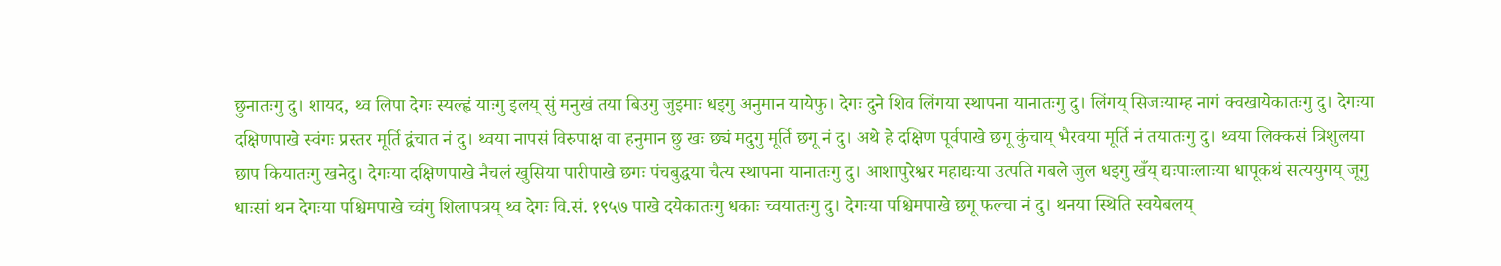छुनातःगु दु। शायद, थ्व लिपा देगः स्यल्ह्वं याःगु इलय् सुं मनुखं तया बिउगु जुइमाः धइगु अनुमान यायेफु। देगः दुने शिव लिंगया स्थापना यानातःगु दु। लिंगय् सिजःयाम्ह नागं क्वखायेकातःगु दु। देगःया दक्षिणपाखे स्वंगः प्रस्तर मूर्ति द्वंचात नं दु। थ्वया नापसं विरुपाक्ष वा हनुमान छु खः छ्यं मदुगु मूर्ति छगू नं दु। अथे हे दक्षिण पूर्वपाखे छगू कुंचाय् भैरवया मूर्ति नं तयातःगु दु। थ्वया लिक्कसं त्रिशुलया छाप कियातःगु खनेदु। देगःया दक्षिणपाखे नैचलं खुसिया पारीपाखे छगः पंचबुद्धया चैत्य स्थापना यानातःगु दु। आशापुरेश्वर महाद्यःया उत्पति गबले जुल धइगु खँय् द्यःपाःलाःया धापूकथं सत्ययुगय् जूगु धाःसां थन देगःया पश्चिमपाखे च्वंगु शिलापत्रय् थ्व देगः वि.सं. १९५७ पाखे दयेकातःगु धकाः च्वयातःगु दु। देगःया पश्चिमपाखे छगू फल्चा नं दु। थनया स्थिति स्वयेबलय्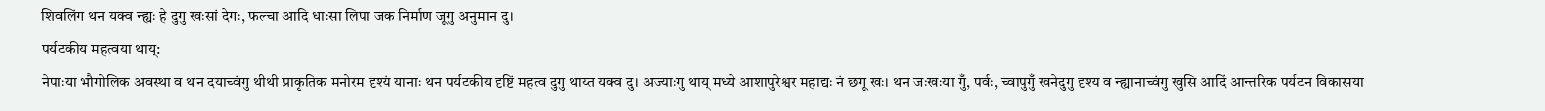शिवलिंग थन यक्व न्ह्यः हे दुगु खःसां देगः, फल्चा आदि धाःसा लिपा जक निर्माण जूगु अनुमान दु।
पर्यटकीय महत्वया थाय्:
नेपाःया भौगोलिक अवस्था व थन दयाच्वंगु थीथी प्राकृतिक मनोरम दृश्यं यानाः थन पर्यटकीय दृष्टिं महत्व दुगु थाय्त यक्व दु। अज्याःगु थाय् मध्ये आशापुरेश्वर महाद्यः नं छगू खः। थन जःखःया गुँ, पर्वः, च्वापुगुँ खनेदुगु दृश्य व न्ह्यानाच्वंगु खुसि आदिं आन्तरिक पर्यटन विकासया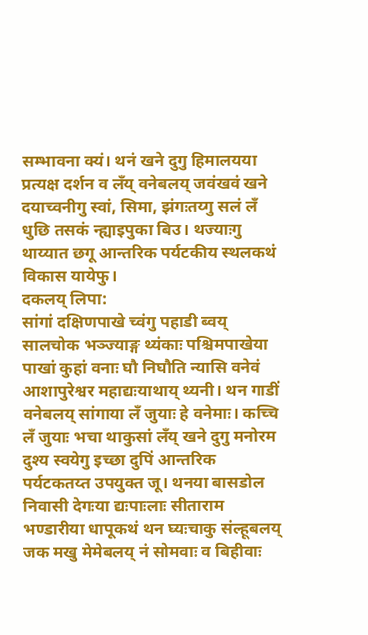सम्भावना क्यं। थनं खने दुगु हिमालयया प्रत्यक्ष दर्शन व लँय् वनेबलय् जवंखवं खने दयाच्वनीगु स्वां, सिमा, झंगःतय्गु सलं लँ धुछि तसकं न्ह्याइपुका बिउ। थज्याःगु थाय्यात छगू आन्तरिक पर्यटकीय स्थलकथं विकास यायेफु।
दकलय् लिपा:
सांगां दक्षिणपाखे च्वंगु पहाडी ब्वय् सालचोक भञ्ज्याङ्ग थ्यंकाः पश्चिमपाखेया पाखां कुहां वनाः घौ निघौति न्यासि वनेवं आशापुरेश्वर महाद्यःयाथाय् थ्यनी। थन गाडीं वनेबलय् सांगाया लँ जुयाः हे वनेमाः। कच्चि लँ जुयाः भचा थाकुसां लँय् खने दुगु मनोरम दुश्य स्वयेगु इच्छा दुपिं आन्तरिक पर्यटकतय्त उपयुक्त जू। थनया बासडोल निवासी देगःया द्यःपाःलाः सीताराम भण्डारीया धापूकथं थन घ्यःचाकु संल्हूबलय् जक मखु मेमेबलय् नं सोमवाः व बिहीवाः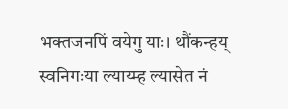भक्तजनपिं वयेगु याः। थौंकन्हय् स्वनिगःया ल्याय्म्ह ल्यासेत नं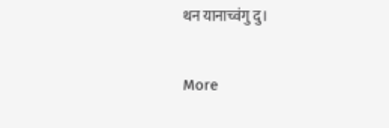थन यानाच्वंगु दु।

More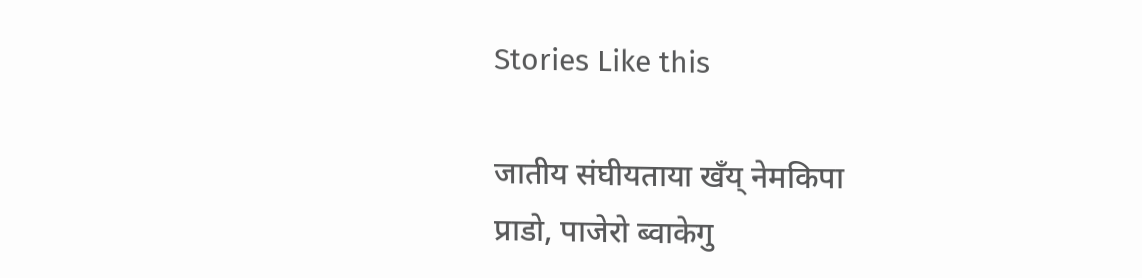Stories Like this

जातीय संघीयताया खँय् नेमकिपा
प्राडो, पाजेरो ब्वाकेगु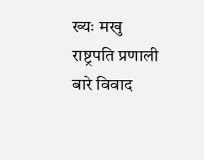ख्यः मखु
राष्ट्रपति प्रणाली बारे विवाद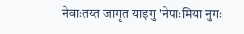नेवाःतय्त जागृत याइगु 'नेपाःमिया नुगः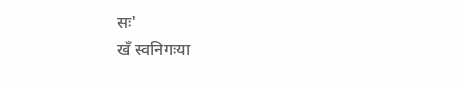सः'
खँ स्वनिगःया